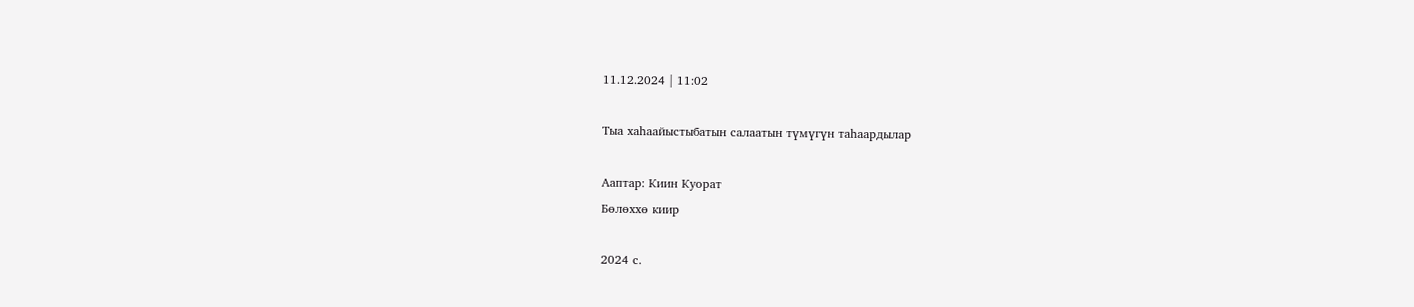11.12.2024 | 11:02

Тыа хаһаайыстыбатын салаатын түмүгүн таһаардылар

Ааптар: Киин Куорат
Бөлөххө киир

2024 с.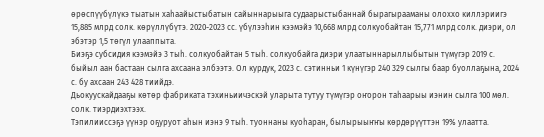өрөспүүбүлүкэ тыатын хаһаайыстыбатын сайыннарыыга судаарыстыбаннай бырагырааманы олоххо киллэриигэ 15,885 млрд солк. көрүллүбүтэ. 2020-2023 сс. үбүлээһин кээмэйэ 10,668 млрд солкуобайтан 15,771 млрд солк. диэри, ол эбэтэр 1,5 төгүл улааппыта.
Биэҕэ субсидия кээмэйэ 3 тыһ. солкуобайтан 5 тыһ. солкуобайга диэри улаатыннарыллыбытын түмүгэр 2019 с. быйыл аан бастаан сылга ахсаана элбээтэ. Ол курдук, 2023 с. сэтинньи 1 күнүгэр 240 329 сылгы баар буоллаҕына, 2024 с. бу ахсаан 243 428 тиийдэ.
Дьокуускайдааҕы көтөр фабриката тэхиньиичэскэй уларыта тутуу түмүгэр оҥорон таһаарыы иэнин сылга 100 мөл. солк. тиэрдиэхтээх.
Тэпилииссэҕэ үүнэр оҕуруот аһын иэнэ 9 тыһ. туоннаны куоһаран, былырыыҥҥы көрдөрүүттэн 19% улаатта.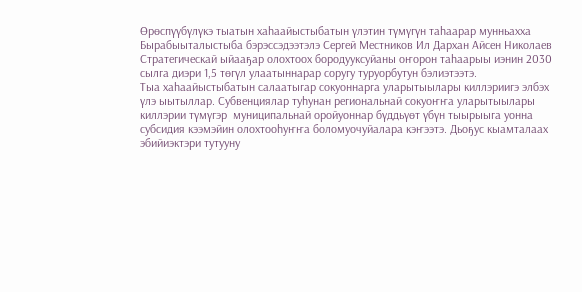Өрөспүүбүлүкэ тыатын хаһаайыстыбатын үлэтин түмүгүн таһаарар мунньахха Бырабыыталыстыба бэрэссэдээтэлэ Сергей Местников Ил Дархан Айсен Николаев Стратегическай ыйааҕар олохтоох бородууксуйаны оҥорон таһаарыы иэнин 2030 сылга диэри 1,5 төгүл улаатыннарар соругу туруорбутун бэлиэтээтэ.
Тыа хаһаайыстыбатын салаатыгар сокуоннарга уларытыылары киллэриигэ элбэх үлэ ыытыллар. Субвенциялар туһунан региональнай сокуоҥҥа уларытыылары киллэрии түмүгэр  муниципальнай оройуоннар бүддьүөт үбүн тыырыыга уонна субсидия кээмэйин олохтооһуҥҥа боломуочуйалара кэҥээтэ. Дьоҕус кыамталаах эбийиэктэри тутууну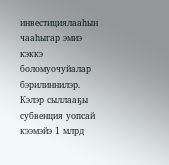инвестициялааһын чааһыгар эмиэ кэккэ боломуочуйалар бэрилиннилэр. Кэлэр сыллааҕы субвенция уопсай кээмэйэ 1 млрд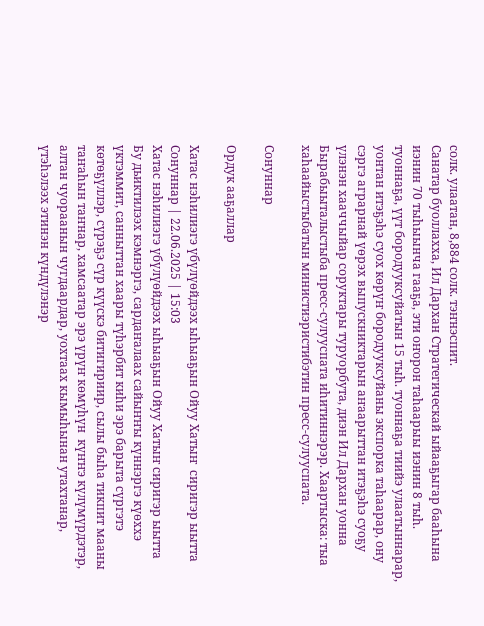солк. улаатан, 8,884 солк. тэҥнэспит.
Санатар буоллахха, Ил Дархан Стратегическай ыйааҕыгар бааһына иэнин 70 тыһыынча гааҕа, эти оҥорон таһаарыы иэнин 8 тыһ. туоннаҕа, үүт бородууксуйатын 15 тыһ. туоннаҕа тиийэ улаатыннарар, уонтан итэҕэһэ суох көрүҥ бородууксуйаны экспорка таһаарар, ону сэргэ аграрнай үөрэх выпускниктарын аҥаарыттан итэҕэһэ суоҕу үлэнэн хааччыйар соруктары туруорбута, диэн Ил Дархан уонна Бырабыыталыстыба пресс-сулууспата иһитиннэрэр. Хаартыска: тыа хаһаайыстыбатын министиэристибэтин пресс-сулууспата.

Сонуннар

Ордук ааҕаллар

Хатас нэһилиэгэ үбүлүөйдээх ыһыаҕын Ойуу Хатыҥ  сиригэр ыытта
Сонуннар | 22.06.2025 | 15:03
Хатас нэһилиэгэ үбүлүөйдээх ыһыаҕын Ойуу Хатыҥ сиригэр ыытта
Бу дьиктилээх кэмнэргэ, сардаҥалаах сайыҥҥы күннэргэ күөххэ үктэммит, санныттан хаары түһэрбит киһи эрэ барыта сүргэтэ көтөҕүллэр, сүрэҕэ сүр күүскэ битигириир, сылы быһа тикпит мааны таҥаһын таҥнар, хамсаатар эрэ үрүҥ көмүһүн  күҥҥэ күлүмүрдэтэр, алтан чуораанын чугдаардар, уохтаах кымыһынан утахтанар, үтэһэлээх этинэн күндүлэнэр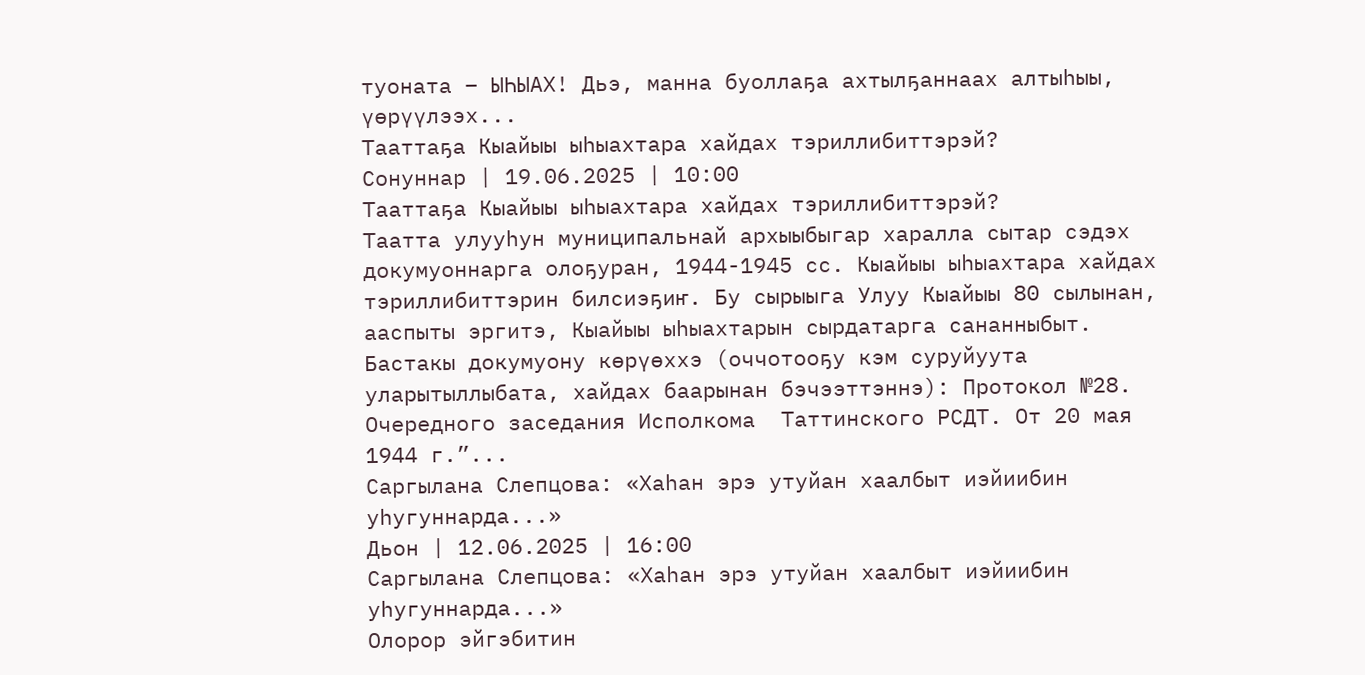туоната – ЫҺЫАХ! Дьэ, манна буоллаҕа ахтылҕаннаах алтыһыы, үөрүүлээх...
Тааттаҕа Кыайыы ыһыахтара хайдах тэриллибиттэрэй?
Сонуннар | 19.06.2025 | 10:00
Тааттаҕа Кыайыы ыһыахтара хайдах тэриллибиттэрэй?
Таатта улууһун муниципальнай архыыбыгар харалла сытар сэдэх докумуоннарга олоҕуран, 1944-1945 сс. Кыайыы ыһыахтара хайдах  тэриллибиттэрин билсиэҕиҥ. Бу сырыыга Улуу Кыайыы 80 сылынан, ааспыты эргитэ, Кыайыы ыһыахтарын сырдатарга сананныбыт.   Бастакы докумуону көрүөххэ (оччотооҕу кэм суруйуута уларытыллыбата, хайдах баарынан бэчээттэннэ): Протокол №28. Очередного заседания Исполкома  Таттинского РСДТ. От 20 мая 1944 г.”...
Саргылана Слепцова: «Хаһан эрэ утуйан хаалбыт иэйиибин уһугуннарда...»
Дьон | 12.06.2025 | 16:00
Саргылана Слепцова: «Хаһан эрэ утуйан хаалбыт иэйиибин уһугуннарда...»
Олорор эйгэбитин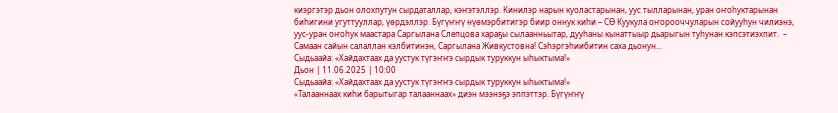киэргэтэр дьон олохпутун сырдаталлар, кэҥэтэллэр. Кинилэр нарын куоластарынан, уус тылларынан, уран оҥоһуктарынан биһигини угуттууллар, үөрдэллэр. Бүгүҥҥү нүөмэрбитигэр биир оннук киһи – СӨ Куукула оҥорооччуларын сойууһун чилиэнэ, уус-уран оҥоһук маастара Саргылана Слепцова хараҕы сылаанньытар, дууһаны кынаттыыр дьарыгын туһунан кэпсэтиэхпит.  – Самаан сайын салаллан кэлбитинэн, Саргылана Живкустовна! Сэһэргэһиибитин саха дьонун...
Сыдьаайа: «Хайдахтаах да уустук түгэҥҥэ сырдык туруккун ыһыктыма!»
Дьон | 11.06.2025 | 10:00
Сыдьаайа: «Хайдахтаах да уустук түгэҥҥэ сырдык туруккун ыһыктыма!»
«Талааннаах киһи барытыгар талааннаах» диэн мээнэҕэ эппэттэр. Бүгүҥҥү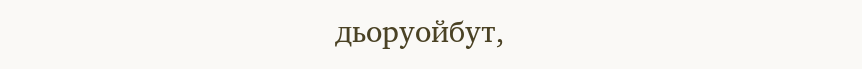дьоруойбут,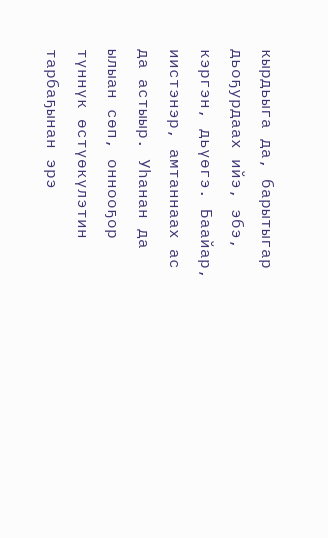кырдьыга да, барытыгар дьоҕурдаах ийэ, эбэ, кэргэн, дьүөгэ. Баайар, иистэнэр, амтаннаах ас да астыыр. Уһанан да ылыан сөп, оннооҕор түннүк өстүөкүлэтин тарбаҕынан эрэ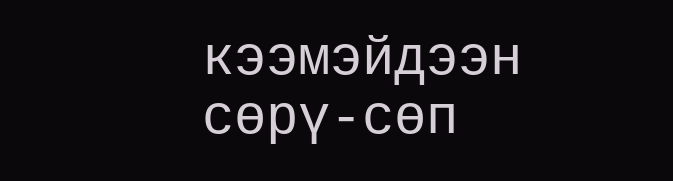кээмэйдээн сөрү-сөп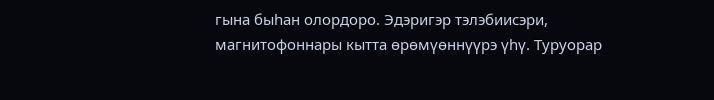гына быһан олордоро. Эдэригэр тэлэбиисэри, магнитофоннары кытта өрөмүөннүүрэ үһү. Туруорар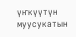үҥкүүтүн муусукатын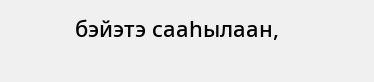бэйэтэ сааһылаан,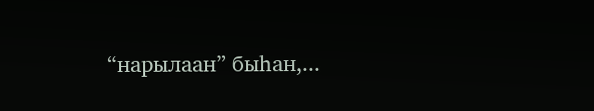“нарылаан” быһан,...